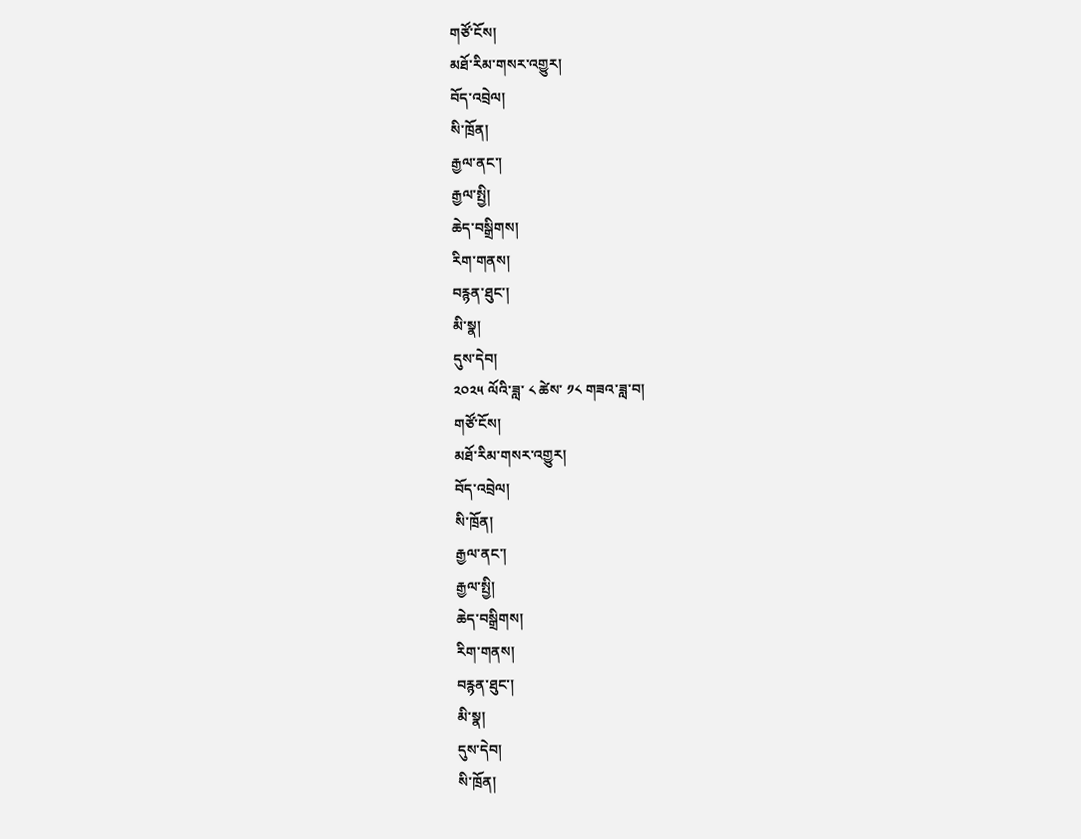གཙོ་ངོས།
མཐོ་རིམ་གསར་འགྱུར།
བོད་འབྲེལ།
སི་ཁྲོན།
རྒྱལ་ནང་།
རྒྱལ་སྤྱི།
ཆེད་བསྒྲིགས།
རིག་གནས།
བརྙན་ཐུང་།
མི་སྣ།
དུས་དེབ།
༢༠༢༥ ལོའི་ཟླ་ ༨ ཚེས་ ༡༨ གཟའ་ཟླ་བ།
གཙོ་ངོས།
མཐོ་རིམ་གསར་འགྱུར།
བོད་འབྲེལ།
སི་ཁྲོན།
རྒྱལ་ནང་།
རྒྱལ་སྤྱི།
ཆེད་བསྒྲིགས།
རིག་གནས།
བརྙན་ཐུང་།
མི་སྣ།
དུས་དེབ།
སི་ཁྲོན།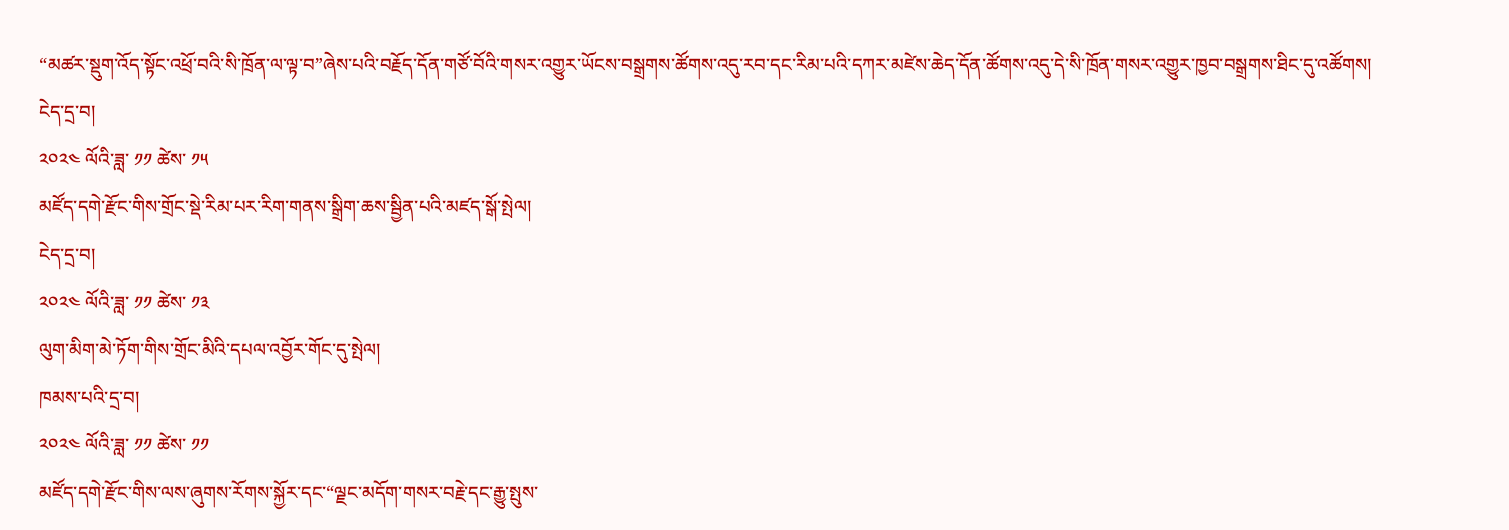“མཚར་སྡུག་འོད་སྟོང་འཕྲོ་བའི་སི་ཁྲོན་ལ་ལྟ་བ”ཞེས་པའི་བརྗོད་དོན་གཙོ་བོའི་གསར་འགྱུར་ཡོངས་བསྒྲགས་ཚོགས་འདུ་རབ་དང་རིམ་པའི་དཀར་མཛེས་ཆེད་དོན་ཚོགས་འདུ་དེ་སི་ཁྲོན་གསར་འགྱུར་ཁྱབ་བསྒྲགས་ཐིང་དུ་འཚོགས།
ངེད་དྲ་བ།
༢༠༢༤ ལོའི་ཟླ་ ༡༡ ཚེས་ ༡༥
མཛོད་དགེ་རྫོང་གིས་གྲོང་སྡེ་རིམ་པར་རིག་གནས་སྒྲིག་ཆས་སྦྱིན་པའི་མཛད་སྒོ་སྤེལ།
ངེད་དྲ་བ།
༢༠༢༤ ལོའི་ཟླ་ ༡༡ ཚེས་ ༡༣
ལུག་མིག་མེ་ཏོག་གིས་གྲོང་མིའི་དཔལ་འབྱོར་གོང་དུ་སྤེལ།
ཁམས་པའི་དྲ་བ།
༢༠༢༤ ལོའི་ཟླ་ ༡༡ ཚེས་ ༡༡
མཛོད་དགེ་རྫོང་གིས་ལས་ཞུགས་རོགས་སྐྱོར་དང་“ལྗང་མདོག་གསར་བརྗེ་དང་རྒྱུ་སྤུས་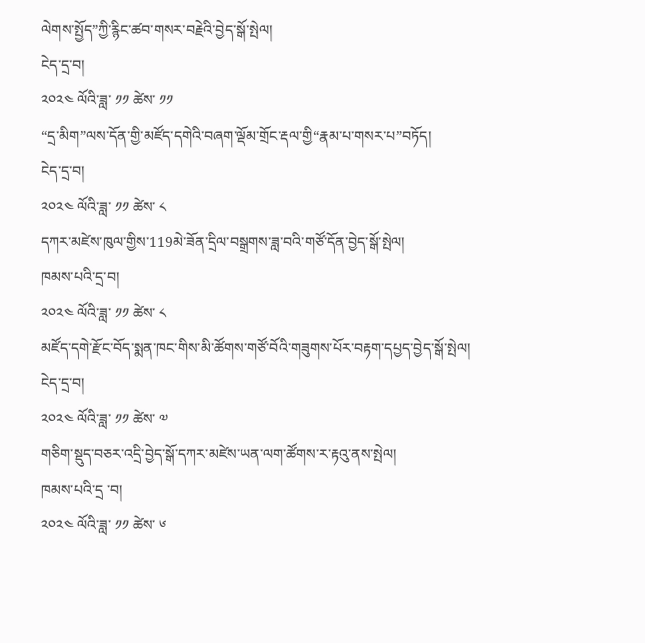ལེགས་སྤྱོད”ཀྱི་རྙིང་ཚབ་གསར་བརྗེའི་བྱེད་སྒོ་སྤེལ།
ངེད་དྲ་བ།
༢༠༢༤ ལོའི་ཟླ་ ༡༡ ཚེས་ ༡༡
“དྲ་མིག”ལས་དོན་གྱི་མཛོད་དགེའི་བཞག་ལྡོམ་གྲོང་རྡལ་གྱི“རྣམ་པ་གསར་པ”བཏོད།
ངེད་དྲ་བ།
༢༠༢༤ ལོའི་ཟླ་ ༡༡ ཚེས་ ༨
དཀར་མཛེས་ཁུལ་གྱིས་119མེ་ཟོན་དྲིལ་བསྒྲགས་ཟླ་བའི་གཙོ་དོན་བྱེད་སྒོ་སྤེལ།
ཁམས་པའི་དྲ་བ།
༢༠༢༤ ལོའི་ཟླ་ ༡༡ ཚེས་ ༨
མཛོད་དགེ་རྫོང་བོད་སྨན་ཁང་གིས་མི་ཚོགས་གཙོ་བོའི་གཟུགས་པོར་བརྟག་དཔྱད་བྱེད་སྒོ་སྤེལ།
ངེད་དྲ་བ།
༢༠༢༤ ལོའི་ཟླ་ ༡༡ ཚེས་ ༧
གཅིག་སྡུད་བཅར་འདྲི་བྱེད་སྒོ་དཀར་མཛེས་ཡན་ལག་ཚོགས་ར་རྟའུ་ནས་སྤེལ།
ཁམས་པའི་དྲ ་བ།
༢༠༢༤ ལོའི་ཟླ་ ༡༡ ཚེས་ ༦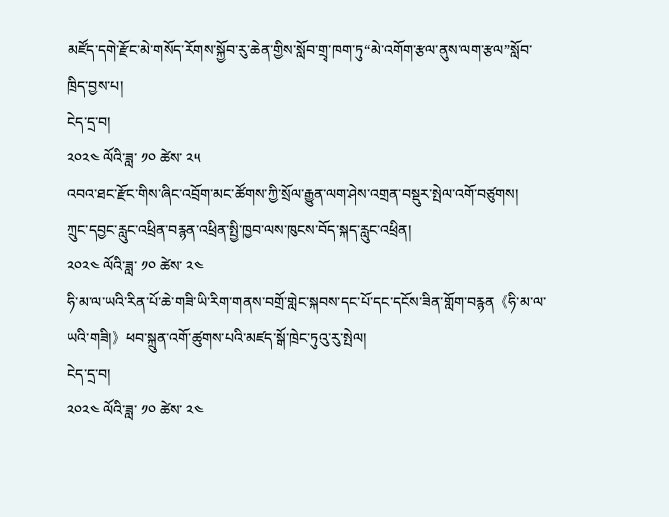མཛོད་དགེ་རྫོང་མེ་གསོད་རོགས་སྐྱོབ་རུ་ཆེན་གྱིས་སློབ་གྲྭ་ཁག་ཏུ“མེ་འགོག་རྩལ་ནུས་ལག་རྩལ”སློབ་ཁྲིད་བྱས་པ།
ངེད་དྲ་བ།
༢༠༢༤ ལོའི་ཟླ་ ༡༠ ཚེས་ ༢༥
འབའ་ཐང་རྫོང་གིས་ཞིང་འབྲོག་མང་ཚོགས་ཀྱི་སྲོལ་རྒྱུན་ལག་ཤེས་འགྲན་བསྡུར་སྤེལ་འགོ་བཙུགས།
ཀྲུང་དབྱང་རླུང་འཕྲིན་བརྙན་འཕྲིན་སྤྱི་ཁྱབ་ལས་ཁུངས་བོད་སྐད་རླུང་འཕྲིན།
༢༠༢༤ ལོའི་ཟླ་ ༡༠ ཚེས་ ༢༤
ཧི་མ་ལ་ཡའི་རིན་པོ་ཆེ་གཟི་ཡི་རིག་གནས་བགྲོ་གླེང་སྐབས་དང་པོ་དང་དངོས་ཟིན་གློག་བརྙན《ཧི་མ་ལ་ཡའི་གཟི།》ཕབ་སྐྲུན་འགོ་ཚུགས་པའི་མཛད་སྒོ་ཁྲེང་ཏུའུ་རུ་སྤེལ།
ངེད་དྲ་བ།
༢༠༢༤ ལོའི་ཟླ་ ༡༠ ཚེས་ ༢༤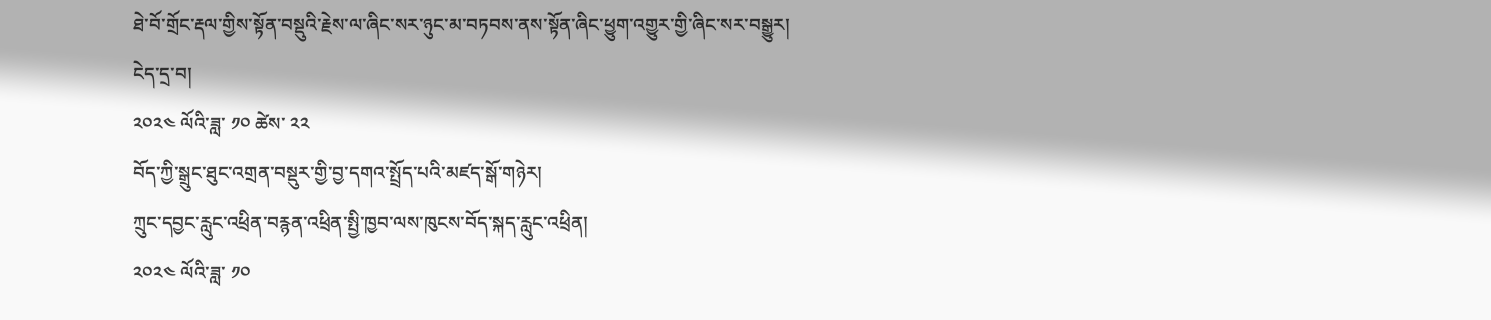ཐེ་བོ་གྲོང་རྡལ་གྱིས་སྟོན་བསྡུའི་རྗེས་ལ་ཞིང་སར་ཉུང་མ་བཏབས་ནས་སྟོན་ཞིང་ཕྱུག་འགྱུར་གྱི་ཞིང་སར་བསྒྱུར།
ངེད་དྲ་བ།
༢༠༢༤ ལོའི་ཟླ་ ༡༠ ཚེས་ ༢༢
བོད་ཀྱི་སྒྲུང་ཐུང་འགྲན་བསྡུར་གྱི་བྱ་དགའ་སྤྲོད་པའི་མཛད་སྒོ་གཉེར།
ཀྲུང་དབྱང་རླུང་འཕྲིན་བརྙན་འཕྲིན་སྤྱི་ཁྱབ་ལས་ཁུངས་བོད་སྐད་རླུང་འཕྲིན།
༢༠༢༤ ལོའི་ཟླ་ ༡༠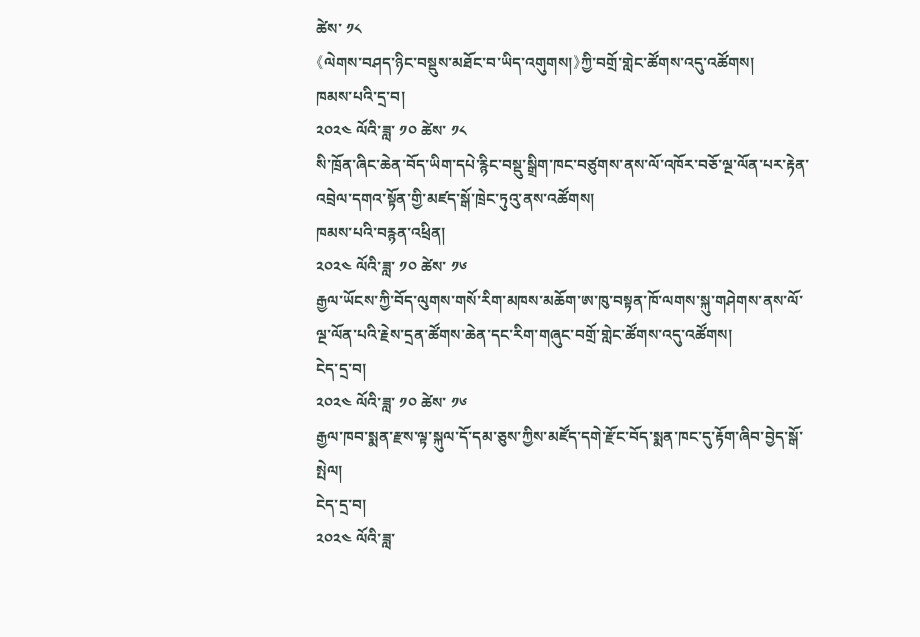ཚེས་ ༡༨
《ལེགས་བཤད་ཉིང་བསྡུས་མཐོང་བ་ཡིད་འགུགས།》ཀྱི་བགྲོ་གླེང་ཚོགས་འདུ་འཚོགས།
ཁམས་པའི་དྲ་བ།
༢༠༢༤ ལོའི་ཟླ་ ༡༠ ཚེས་ ༡༨
སི་ཁྲོན་ཞིང་ཆེན་བོད་ཡིག་དཔེ་རྙིང་བསྡུ་སྒྲིག་ཁང་བཙུགས་ནས་ལོ་འཁོར་བཅོ་ལྔ་ལོན་པར་རྟེན་འབྲེལ་དགའ་སྟོན་གྱི་མཛད་སྒོ་ཁྲེང་ཏུའུ་ནས་འཚོགས།
ཁམས་པའི་བརྙན་འཕྲིན།
༢༠༢༤ ལོའི་ཟླ་ ༡༠ ཚེས་ ༡༦
རྒྱལ་ཡོངས་ཀྱི་བོད་ལུགས་གསོ་རིག་མཁས་མཆོག་ཨ་ཁུ་བསྟན་ཁོ་ལགས་སྐུ་གཤེགས་ནས་ལོ་ལྔ་ལོན་པའི་རྗེས་དྲན་ཚོགས་ཆེན་དང་རིག་གཞུང་བགྲོ་གླེང་ཚོགས་འདུ་འཚོགས།
ངེད་དྲ་བ།
༢༠༢༤ ལོའི་ཟླ་ ༡༠ ཚེས་ ༡༦
རྒྱལ་ཁབ་སྨན་རྫས་ལྟ་སྐུལ་དོ་དམ་ཅུས་ཀྱིས་མཛོད་དགེ་རྫོང་བོད་སྨན་ཁང་དུ་རྟོག་ཞིབ་བྱེད་སྒོ་སྤེལ།
ངེད་དྲ་བ།
༢༠༢༤ ལོའི་ཟླ་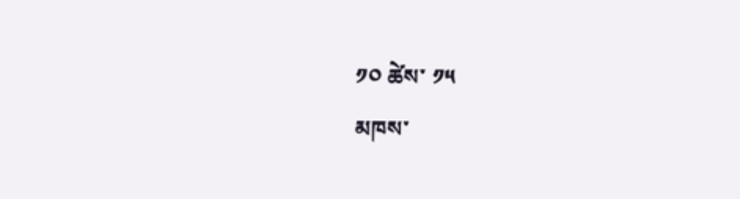༡༠ ཚེས་ ༡༥
མཁས་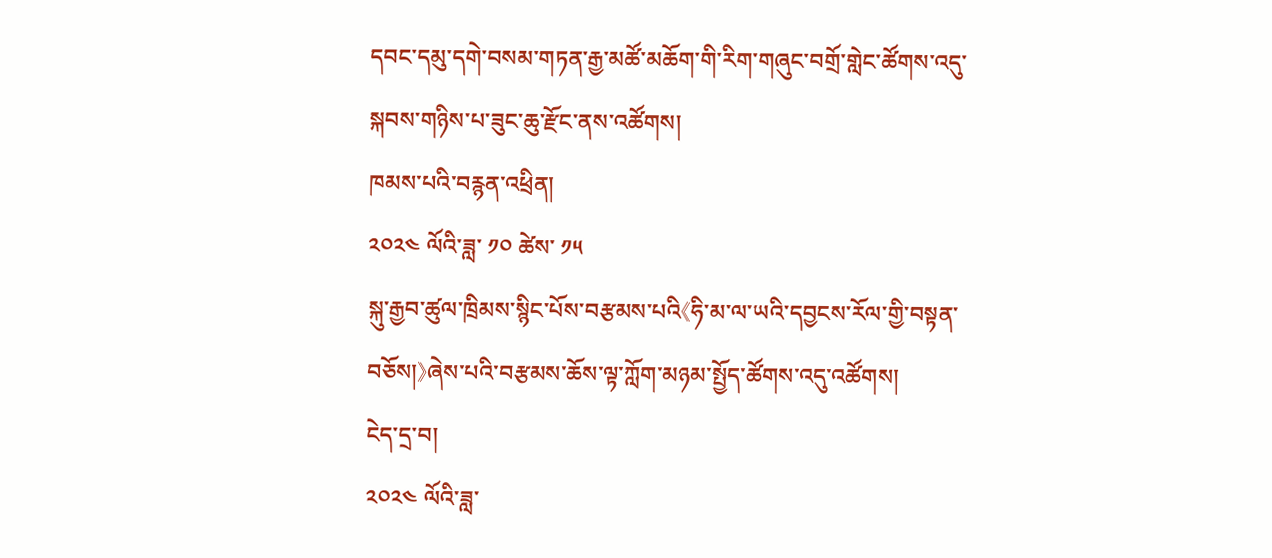དབང་དམུ་དགེ་བསམ་གཏན་རྒྱ་མཚོ་མཆོག་གི་རིག་གཞུང་བགྲོ་གླེང་ཚོགས་འདུ་སྐབས་གཉིས་པ་ཟུང་ཆུ་རྫོང་ནས་འཚོགས།
ཁམས་པའི་བརྙན་འཕྲིན།
༢༠༢༤ ལོའི་ཟླ་ ༡༠ ཚེས་ ༡༥
སྐུ་རྒྱབ་ཚུལ་ཁྲིམས་སྙིང་པོས་བརྩམས་པའི《ཧི་མ་ལ་ཡའི་དབྱངས་རོལ་གྱི་བསྟན་བཅོས།》ཞེས་པའི་བརྩམས་ཆོས་ལྟ་ཀློག་མཉམ་སྤྱོད་ཚོགས་འདུ་འཚོགས།
ངེད་དྲ་བ།
༢༠༢༤ ལོའི་ཟླ་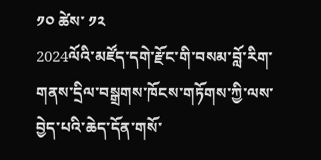༡༠ ཚེས་ ༡༢
2024ལོའི་མཛོད་དགེ་རྫོང་གི་བསམ་བློ་རིག་གནས་དྲིལ་བསྒྲགས་ཁོངས་གཏོགས་ཀྱི་ལས་བྱེད་པའི་ཆེད་དོན་གསོ་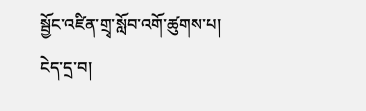སྦྱོང་འཛིན་གྲྭ་སློབ་འགོ་ཚུགས་པ།
ངེད་དྲ་བ།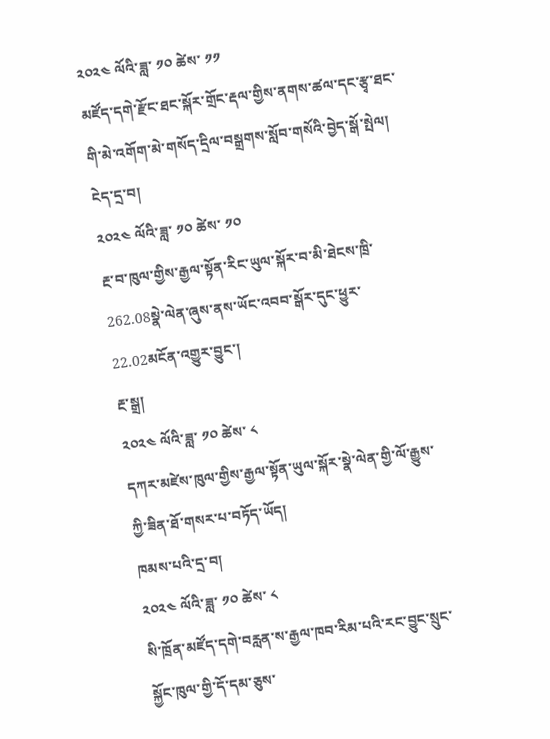༢༠༢༤ ལོའི་ཟླ་ ༡༠ ཚེས་ ༡༡
མཛོད་དགེ་རྫོང་ཐང་སྐོར་གྲོང་རྡལ་གྱིས་ནགས་ཚལ་དང་རྩྭ་ཐང་གི་མེ་འགོག་མེ་གསོད་དྲིལ་བསྒྲགས་སློབ་གསོའི་བྱེད་སྒོ་སྤེལ།
ངེད་དྲ་བ།
༢༠༢༤ ལོའི་ཟླ་ ༡༠ ཚེས་ ༡༠
རྔ་བ་ཁུལ་གྱིས་རྒྱལ་སྟོན་རིང་ཡུལ་སྐོར་བ་མི་ཐེངས་ཁྲི་262.08སྣེ་ལེན་ཞུས་ནས་ཡོང་འབབ་སྒོར་དུང་ཕྱུར་22.02མངོན་འགྱུར་བྱུང་།
རྔ་སྒྲ།
༢༠༢༤ ལོའི་ཟླ་ ༡༠ ཚེས་ ༨
དཀར་མཛེས་ཁུལ་གྱིས་རྒྱལ་སྟོན་ཡུལ་སྐོར་སྣེ་ལེན་གྱི་ལོ་རྒྱུས་ཀྱི་ཟིན་ཐོ་གསར་པ་བཏོད་ཡོད།
ཁམས་པའི་དྲ་བ།
༢༠༢༤ ལོའི་ཟླ་ ༡༠ ཚེས་ ༨
སི་ཁྲོན་མཛོད་དགེ་བརླན་ས་རྒྱལ་ཁབ་རིམ་པའི་རང་བྱུང་སྲུང་སྐྱོང་ཁུལ་གྱི་དོ་དམ་ཅུས་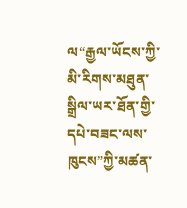ལ“རྒྱལ་ཡོངས་ཀྱི་མི་རིགས་མཐུན་སྒྲིལ་ཡར་ཐོན་གྱི་དཔེ་བཟང་ལས་ཁུངས”ཀྱི་མཚན་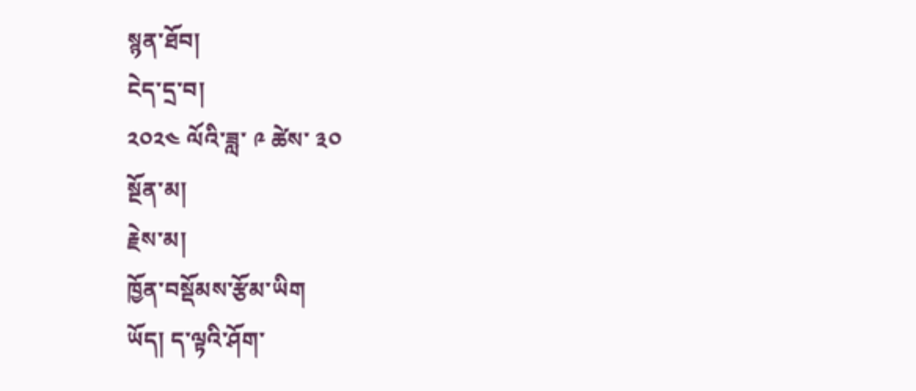སྙན་ཐོབ།
ངེད་དྲ་བ།
༢༠༢༤ ལོའི་ཟླ་ ༩ ཚེས་ ༣༠
སྔོན་མ།
རྗེས་མ།
ཁྱོན་བསྡོམས་རྩོམ་ཡིག
ཡོད། ད་ལྟའི་ཤོག་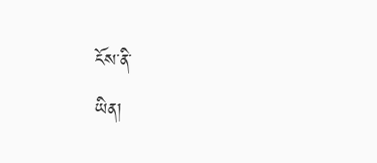ངོས་ནི་
ཡིན།